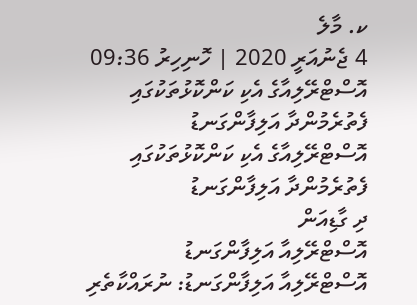ކ. މާލެ
4 ޖެނުއަރީ 2020 | ހޮނިހިރު 09:36
އޮސްޓްރޭލިއާގެ އެކި ކަންކޮޅުތަކުގައި ފެތުރެމުންދާ އަލިފާންގަނޑު
އޮސްޓްރޭލިއާގެ އެކި ކަންކޮޅުތަކުގައި ފެތުރެމުންދާ އަލިފާންގަނޑު
ދި ގާޑިއަން
އޮސްޓްރޭލިއާ އަލިފާންގަނޑު
އޮސްޓްރޭލިއާ އަލިފާންގަނޑު: ނުރައްކާތެރި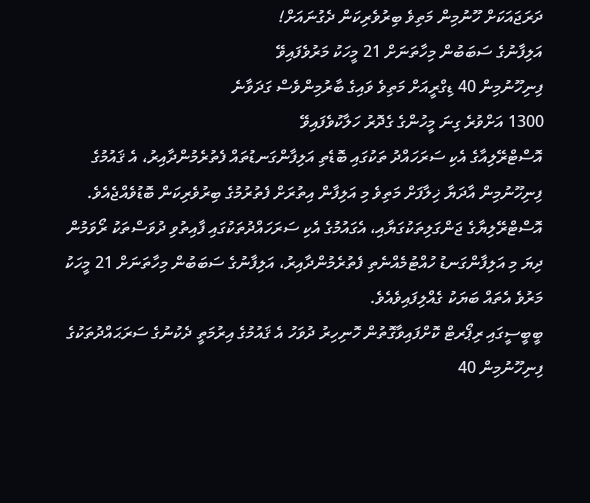ދަރަޖައަކަށް ހޫނުމިން މަތިވެ ބިރުވެރިކަން ދެގުނައަށް!
އަލިފާނުގެ ސަބަބުން މިހާތަނަށް 21 މީހަކު މަރުވެފައިވޭ
ފިނިހޫނުމިން 40 ޑިގްރީއަށް މަތިވެ ވައިގެ ބާރުމިންވެސް ގަދަވާނެ
1300 އަށްވުރެ ގިނަ މީހުންގެ ގެދޮރު ހަލާކުވެފައިވޭ
އޮސްޓްރޭލިއާގެ އެކި ސަރަހައްދު ތަކުގައި ބޮޑެތި އަލިފާންގަނޑުތައް ފެތުރެމުންދާއިރު، އެ ޤައުމުގެ ފިނިހޫނުމިން އާދަޔާ ޚިލާފަށް މަތިވެ މި އަލިފާން އިތުރަށް ފެތުރުމުގެ ބިރުވެރިކަން ބޮޑުވެއްޖެއެވެ.
އޮސްޓްރޭލިޔާގެ ޖަންގަލިތަކުގަޔާއި، އެގައުމުގެ އެކި ސަރަހައްދުތަކުގައި ފާއިތުވި ދުވަސްތަކު ރޯވަމުން ދިޔަ މި އަލިފާންގަނޑު ހުއްޓުމެއްނެތި ފެތުރެމުންދާއިރު، އަލިފާނުގެ ސަބަބުން މިހާތަނަށް 21 މީހަކު މަރުވެ އެތައް ބަޔަކު ގެއްލިފައިވެއެވެ.
ބީބީސީގައި ރިޕޯރޓް ކޮށްފައިވާގޮތުން ހޮނިހިރު ދުވަހު އެ ޤައުމުގެ އިރުމަތީ ދެކުނުގެ ސަރަޙައްދުތަކުގެ ފިނިހޫނުމިން 40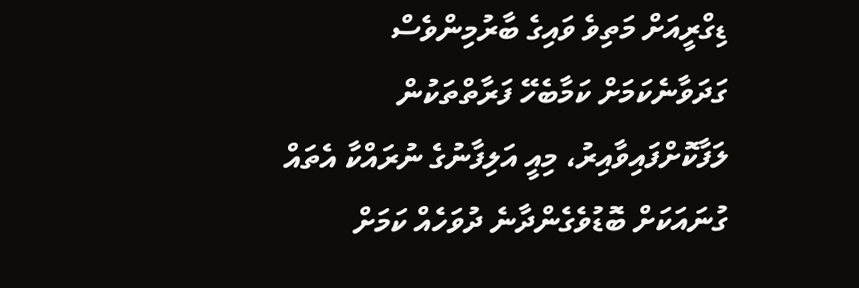ޑިގްރީއަށް މަތިވެ ވައިގެ ބާރުމިންވެސް ގަދަވާނެކަމަށް ކަމާބެހޭ ފަރާތްތަކުން ލަފާކޮށްފައިވާއިރު، މިއީ އަލިފާނުގެ ނުރައްކާ އެތައް ގުނައަކަށް ބޮޑުވެގެންދާނެ ދުވަހެއް ކަމަށް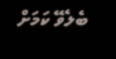ބެލެވޭ ކަމަށް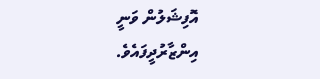އޮފިޝަލުން ވަނީ އިންޒާރުދީފައެވެ.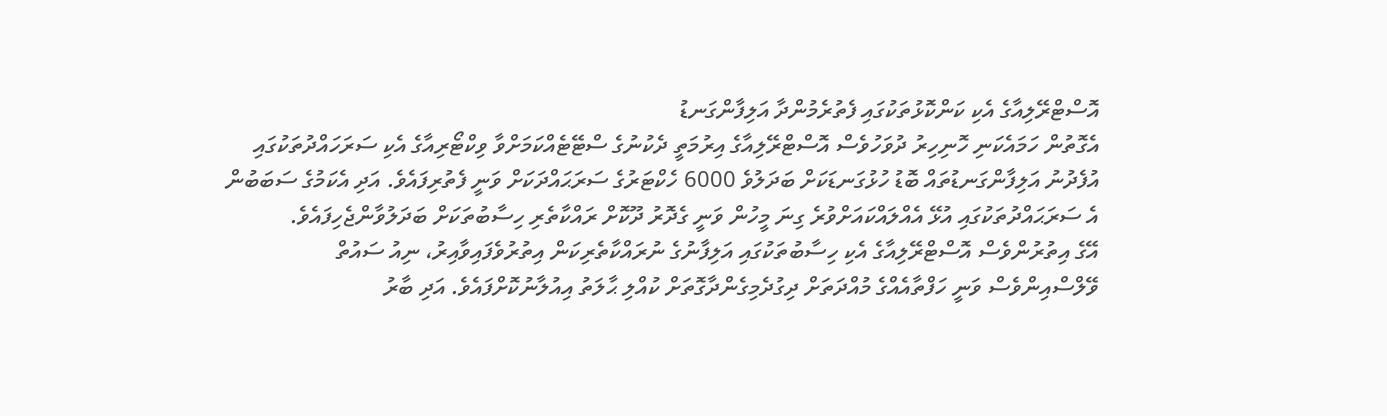އޮސްޓްރޭލިއާގެ އެކި ކަންކޮޅުތަކުގައި ފެތުރެމުންދާ އަލިފާންގަނޑު
އެގޮތުން ހަމައެކަނި ހޮނިހިރު ދުވަހުވެސް އޮސްޓްރޭލިއާގެ އިރުމަތީ ދެކުނުގެ ސްޓޭޓެއްކަމަށްވާ ވިކްޓޯރިއާގެ އެކި ސަރަހައްދުތަކުގައި އުފެދުނު އަލިފާންގަނޑުތައް ބޮޑު ހުޅުގަނޑަކަށް ބަދަލުވެ 6000 ހެކްޓަރުގެ ސަރަޙައްދަކަށް ވަނީ ފެތުރިފައެވެ. އަދި އެކަމުގެ ސަބަބުން އެ ސަރަޙައްދުތަކުގައި އުޅޭ އެއްލައްކައަށްވުރެ ގިނަ މީހުން ވަނީ ގެދޮރު ދޫކޮށް ރައްކާތެރި ހިސާބުތަކަށް ބަދަލުވާންޖެހިފައެވެ.
އޭގެ އިތުރުންވެސް އޮސްޓްރޭލިއާގެ އެކި ހިސާބުތަކުގައި އަލިފާނުގެ ނުރައްކާތެރިކަން އިތުރުވެފައިވާއިރު، ނިއު ސައުތް ވޭލްސްއިންވެސް ވަނީ ހަފްތާއެއްގެ މުއްދަތަށް ދިގުދެމިގެންދާގޮތަށް ކުއްލި ޙާލަތު އިއުލާނުކޮށްފައެވެ. އަދި ބާރު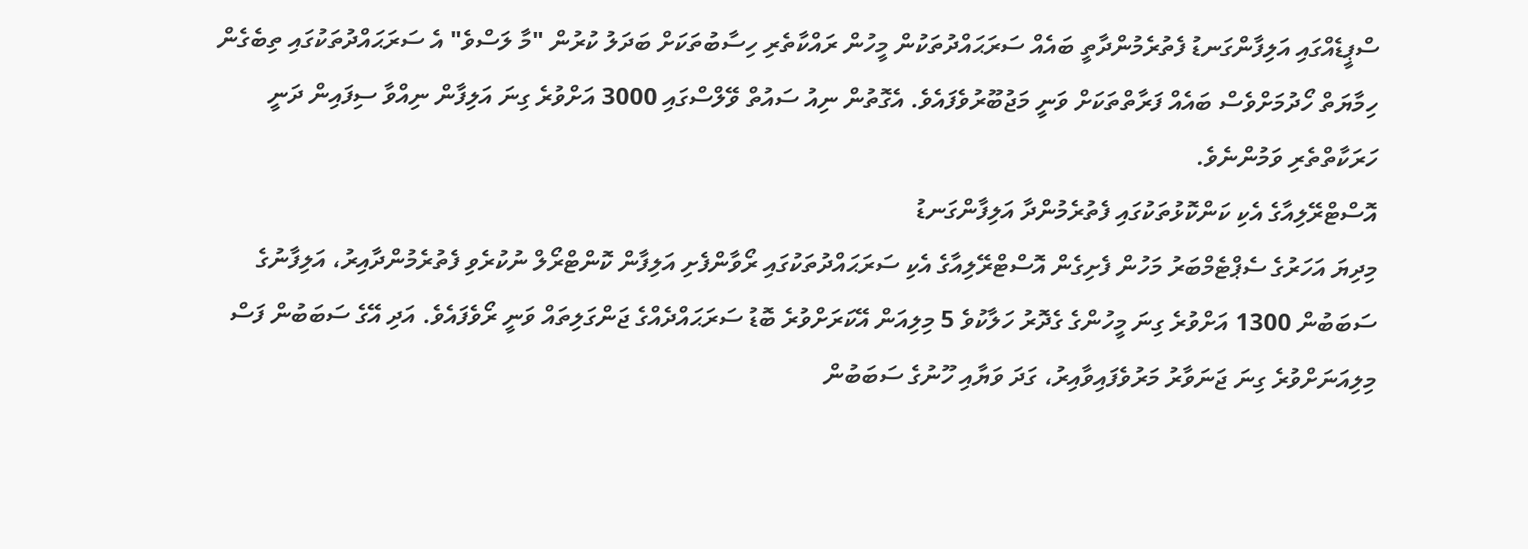ސްޕީޑެއްގައި އަލިފާންގަނޑު ފެތުރެމުންދާތީ ބައެއް ސަރަޙައްދުތަކުން މީހުން ރައްކާތެރި ހިސާބުތަކަށް ބަދަލު ކުރުން "މާ ލަސްވެ" އެ ސަރަޙައްދުތަކުގައި ތިބެގެން ހިމާޔަތް ހޯދުމަށްވެސް ބައެއް ފަރާތްތަކަށް ވަނީ މަޖުބޫރުވެފައެވެ. އެގޮތުން ނިއު ސައުތް ވޭލްސްގައި 3000 އަށްވުރެ ގިނަ އަލިފާން ނިއްވާ ސިފައިން ދަނީ ހަރަކާތްތެރި ވަމުންނެވެ.
އޮސްޓްރޭލިއާގެ އެކި ކަންކޮޅުތަކުގައި ފެތުރެމުންދާ އަލިފާންގަނޑު
މިދިޔަ އަހަރުގެ ސެޕްޓެމްބަރު މަހުން ފެށިގެން އޮސްޓްރޭލިއާގެ އެކި ސަރަޙައްދުތަކުގައި ރޯވާންފެށި އަލިފާން ކޮންޓްރޯލް ނުކުރެވި ފެތުރެމުންދާއިރު، އަލިފާނުގެ ސަބަބުން 1300 އަށްވުރެ ގިނަ މީހުންގެ ގެދޮރު ހަލާކުވެ 5 މިލިއަން އޭކަރަށްވުރެ ބޮޑު ސަރަޙައްދެއްގެ ޖަންގަލިތައް ވަނީ ރޯވެފައެވެ. އަދި އޭގެ ސަބަބުން ފަސް މިލިއަނަށްވުރެ ގިނަ ޖަނަވާރު މަރުވެފައިވާއިރު، ގަދަ ވަޔާއި ހޫނުގެ ސަބަބުން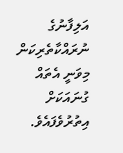އަލިފާނުގެ ނުރައްކާތެރިކަން މިވަނީ އެތައް ގުނައަކަށް އިތުރުވެފައެވެ.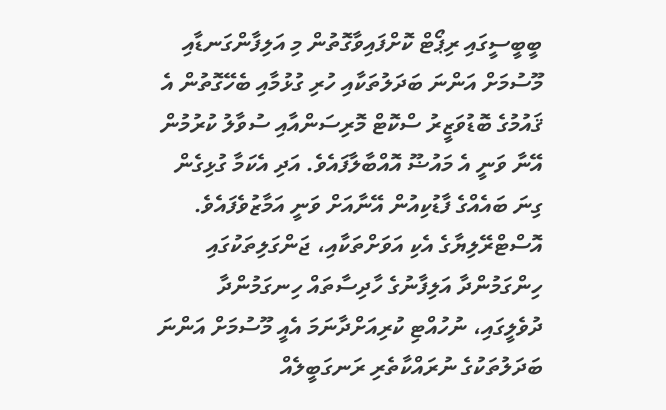ބީބީސީގައި ރިޕޯޓް ކޮށްފައިވާގޮތުން މި އަލިފާންގަނޑާއި މޫސުމަށް އަންނަ ބަދަލުތަކާއި ހުރި ގުޅުމާއި ބެހޭގޮތުން އެ ޤައުމުގެ ބޮޑުވަޒީރު ސްކޮޓް މޮރިސަންއާއި ސުވާލު ކުރުމުން އޭނާ ވަނީ އެ މައުޟޫ އޮއްބާލާފައެވެ. އަދި އެކަމާ ގުޅިގެން ގިނަ ބައެއްގެ ފާޑުކިއުން އޭނާއަށް ވަނީ އަމާޒުވެފައެވެ.
އޮސްޓްރޭލިޔާގެ އެކި އަވަށްތަކާއި، ޖަންގަލިތަކުގައި ހިންގަމުންދާ އަލިފާނުގެ ހާދިސާތައް ހިނގަމުންދާ ދުވެލީގައި، ނުހުއްޓި ކުރިއަށްދާނަމަ އެއީ މޫސުމަށް އަންނަ ބަދަލުތަކުގެ ނުރައްކާތެރި ރަނގަބީލެއް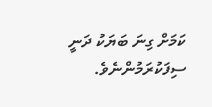ކަމަށް ގިނަ ބަޔަކު ދަނީ ސިފަކުރަމުންނެވެ.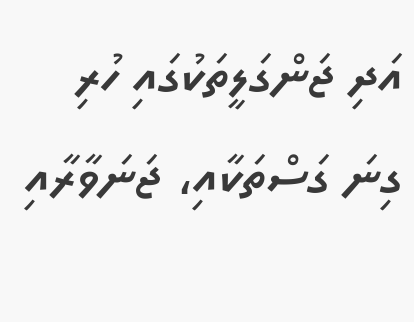އަދި ޖަންގަލީތަކުގައި ހުރި ގިނަ ގަސްތަކާއި، ޖަނަވާރާއި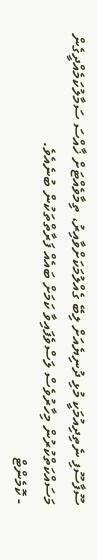ސޫފާސޫފި ނެތިދިއުމަކީ މުޅި ދުނިޔެއަށް ލިބޭ ގެއްލުމަކަށްވާއިރު، ތިމާވެއްޓަށް ޚާއްސަ ސަމާލުކަމެއްދީގެން މަސައްކަތްކުރުން މިހާރުވެސް ލަސްވެފައިވާ ކަމަށް ބައެއް ފަރާތްތަކުން ބުނެއެވެ.
- ކޮމެންޓް